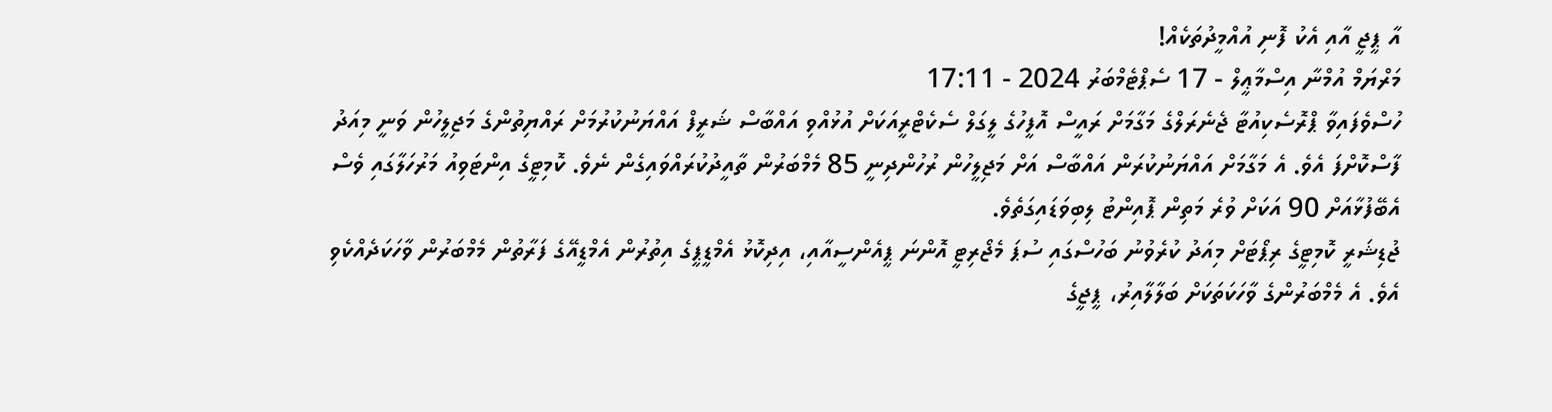އާ ޕީޖީ އާއި އެކު ފޮނި އުއްމީދުތަކެއް!
މަރްޔަމް އުމްނާ އިސްމާޢީލް - 17 ސެޕްޓެމްބަރު 2024 - 17:11
ހުސްވެފައިވާ ޕްރޮސެކިއުޓާ ޖެނެރަލްގެ މަގާމަށް ރައީސް އޮފީހުގެ ލީގަލް ސެކެޓްރީއަކަށް އުޅުއްވި އައްބާސް ޝަރީފް އައްޔަނުކުރުމަށް ރައްޔިތުންގެ މަޖިލީހުން ވަނީ މިއަދު ފާސްކޮށްފަ އެވެ. އެ މަގާމަށް އައްޔަނުކުރަން އައްބާސް އަށް މަޖިލީހުން ރުހުންދިނީ 85 މެމްބަރުން ތާއީދުކުރައްވައިގެން ނެވެ. ކޮމިޓީގެ އިންޓަވިއު މަރުހަލާގައި ވެސް އެބޭފުޅާއަށް 90 އަކަށް ވުރެ މަތިން ޕޮއިންޓު ލިބިވަޑައިގަތެވެ.
ޖުޑިޝަރީ ކޮމިޓީގެ ރިޕޯޓަށް މިއަދު ކުރެވުނު ބަހުސްގައި ސުޕަ މެޖޯރިޓީ އޮންނަ ޕީއެންސީއާއި، އިދިކޮޅު އެމްޑީޕީގެ އިތުރުން އެމްޑީއޭގެ ފަރާތުން މެމްބަރުން ވާހަކަދެއްކެވި އެވެ. އެ މެމްބަރުންގެ ވާހަކަތަކަށް ބަލާލާއިރު، ޕީޖީގެ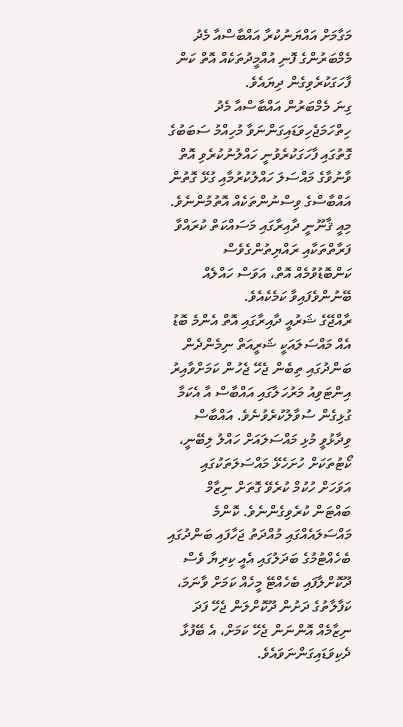މަގާމަށް އައްޔަނުކުރާ އައްބާސްއާ މެދު މެމްބަރުންގެ ފޮނި އުއްމީދުތަކެއް އޮތް ކަން ފާހަގަކުރެވިގެން ދިޔައެވެ.
ގިނަ މެމްބަރުން އައްބާސްއާ މެދު ހިތްހަމަޖެހިވަޑައިގަންނަވާ މުހިއްމު ސަބަބުގެ ގޮތުގައި ފާހަގަކުރެވުނީ ހައްލުނުކުރެވި އޮތް ވާނުވާގެ މައްސަލަ ހައްލުކުރުމާއި ގުޅޭ ގޮތުން އައްބާސްގެ ވިސްނުންތަކެއް އޮތުމުންނެވެ. މިއީ ޤާނޫނީ ދާއިރާގައި މަސައްކަތް ކުރައްވާ ފަރާތްތަކާއި ރައްޔިތުންގެވެސް ކަންބޮޑުވުމެއް އޮތް، އަވަސް ހައްލެއް ބޭނުންވެފައިވާ ކަމެކެއެވެ.
ރާއްޖޭގެ ޝަރުއީ ދާއިރާގައި އޮތް އެންމެ ބޮޑު އެއް މައްސަލައަކީ ޝަރީއަތް ނިމެންދެން ބަންދުގައި ތިބެން ޖެހޭ ޖެހުން ކަމަށްވާއިރު އިންޓަވިއު މަރުހަލާގައި އައްބާސް އާ އެކަމާ ގުޅިގެން ސުވާލުކުރެވުނެވެ. އައްބާސް ވިދާޅުވީ މުޅި މައްސަލައަށް ހައްލު ލިބޭނީ، ކޯޓުތަކަށް ހުށަހެޅޭ މައްސަލަތަކުގައި އަވަހަށް ހުކުމް ކުރެވޭ ގޮތަށް ނިޒާމް ބައްޓަން ކުރެވިގެންނެވެ. ކޮންމެ މައްސަލައެއްގައި މުއްދަތު ޖަހާފައި ބަންދުގައި ބެހެއްޓުމުގެ ބަދަލުގައި އެއީ ކިރިޔާ ވެސް ދޫކޮށްލާފައި ބެހެއްޓޭ މީހެއް ކަމަށް ވާނަމަ، ކަފާލާތުގެ ދަށުން ދޫކޮށްލަން ޖެހޭ ފަދަ ނިޒާމެއް އޮންނަން ޖެހޭ ކަމަށް، އެ ބޭފުޅާ ދެކިވަޑައިގަންނަވައެވެ.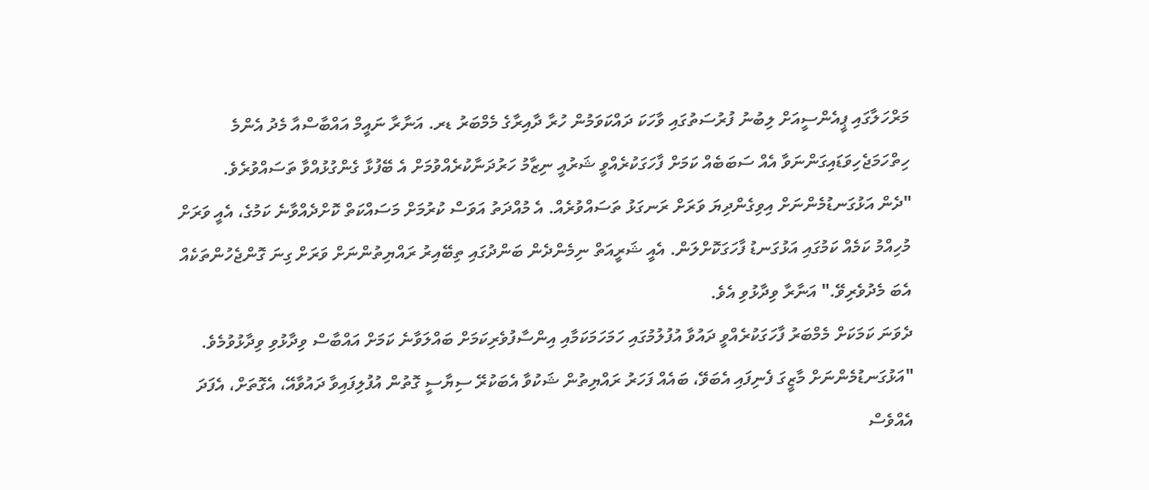މަރްހަލާގައި ޕީއެންސީއަށް ލިބުނު ފުރުސަތުގައި ވާހަކަ ދައްކަވަމުން ހުރާ ދާއިރާގެ މެމްބަރު ޑރ. އަނާރާ ނައީމް އައްބާސްއާ މެދު އެންމެ ހިތްހަމަޖެހިވަޑައިގަންނަވާ އެއް ސަބަބެއް ކަމަށް ފާހަގަކުރެއްވީ ޝަރުއީ ނިޒާމު ހަރުދަނާކުރެއްވުމަށް އެ ބޭފުޅާ ގެންގުޅުއްވާ ތަސައްވުރެވެ.
"ދެން އަޅުގަނޑުމެންނަށް އިވިގެންދިޔަ ވަރަށް ރަނގަޅު ތަސައްވުރެއް. އެ މުއްދަތު އަވަސް ކުރުމަށް މަސައްކަތް ކޮށްދެއްވާނެ ކަމުގެ، އެއީ ވަރަށް މުހިއްމު ކަމެއް ކަމުގައި އަޅުގަނޑު ފާހަގަކޮށްލަން. އެއީ ޝަރީއަތް ނިމެންދެން ބަންދުގައި ތިބޭއިރު ރައްޔިތުންނަށް ވަރަށް ގިނަ ގޮންޖެހުންތަކެއް އެބަ މެދުވެރިވޭ." އަނާރާ ވިދާޅުވި އެވެ.
ދެވަނަ ކަމަކަށް މެމްބަރު ފާހަގަކުރެއްވީ ދައުވާ އުފުލުމުގައި ހަމަހަމަކަމާއި އިންސާފުވެރިކަމަށް ބައްލަވާނެ ކަމަށް އައްބާސް ވިދާޅުވި ވިދާޅުވުމެވެ.
"އަޅުގަނޑުމެންނަށް މާޒީގަ ފެނިފައި އެބަވޭ، ބައެއް ފަހަރު ރައްޔިތުން ޝަކުވާ އެބަކުރޭ ސިޔާސީ ގޮތުން އުފުލިފައިވާ ދައުވާއޭ، އެގޮތަށް، އެފަދަ އެއްވެސް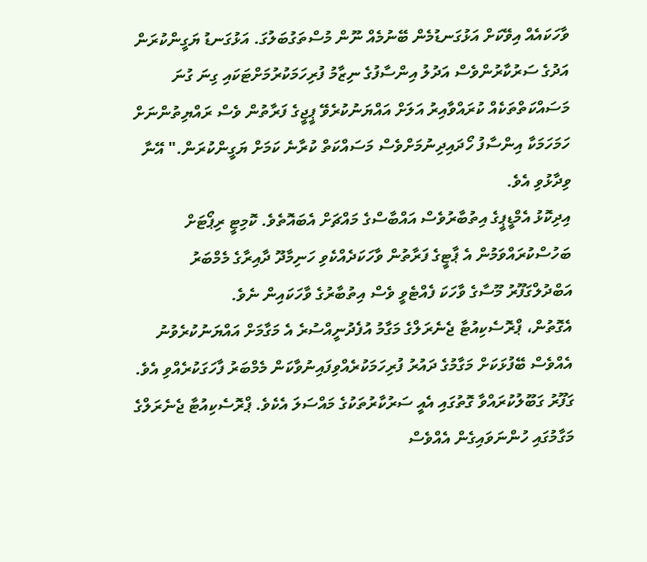ވާހަކައެއް އިވޭކަށް އަޅުގަނޑުމެން ބޭނުމެއް ނޫން މުސްތަގުބަލުގަ. އަޅުގަނޑު ޔަގީންކުރަން އަދުގެ ސަރުކާރުންވެސް އަދުލު އިންސާފުގެ ނިޒާމު ފުރިހަމަކުރުމަށްޓަކައި ގިނަ ގުނަ މަސައްކަތްތަކެއް ކުރައްވާއިރު އަލަށް އައްޔަނުކުރެވޭ ޕީޖީގެ ފަރާތުން ވެސް ރައްޔިތުންނަށް ހަމަހަމަކާ އިންސާފު ހޯދައިދިނުމަށްވެސް މަސައްކަތް ކުރާނެ ކަމަށް ޔަގީންކުރަން." އޭނާ ވިދާޅުވި އެވެ.
އިދިކޮޅު އެމްޑީޕީގެ އިތުބާރުވެސް އައްބާސްގެ މައްޗަށް އެބައޮތެވެ. ކޮމިޓީ ރިޕޯޓަށް ބަހުސްކުރައްވަމުން އެ ޕާޓީގެ ފަރާތުން ވާހަކަދެއްކެވި ހަނިމާދޫ ދާއިރާގެ މެމްބަރު އަބްދުލްގަފޫރު މޫސާގެ ވާހަކަ ފެއްޓެވީ ވެސް އިތުބާރުގެ ވާހަކައިން ނެވެ.
އެގޮތުން، ޕްރޮސެކިއުޓާ ޖެނެރަލްގެ މަގާމު އުފެދުނީއްސުރެ އެ މަގާމަށް އައްޔަނުކުރެވުނު އެއްވެސް ބޭފުޅަކަށް މަގާމުގެ ދައުރު ފުރިހަމަކުރެއްވިފައިނުވާކަން މެމްބަރު ފާހަގަކުރެއްވި އެވެ. ގަފޫރު ގަބޫލުކުރައްވާ ގޮތުގައި އެއީ ސަރުކާރުތަކުގެ މައްސަލަ އެކެވެ. ޕްރޮސެކިއުޓާ ޖެނެރަލްގެ މަގާމުގައި ހުންނަވައިގެން އެއްވެސް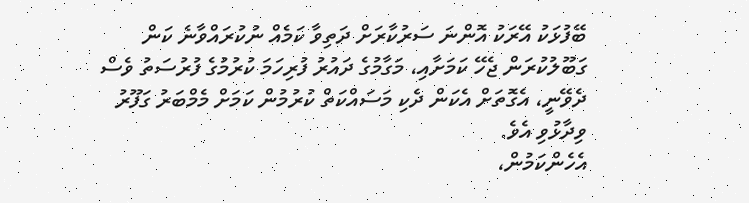ބޭފުޅަކު އޭރަކު އޮންނަ ސަރުކާރަށް ދަތިވާ ކަމެއް ނުކުރައްވާނެ ކަން ގަބޫލުކުރަން ޖެހޭ ކަމަށާއި، މަގާމުގެ ދައުރު ފުރިހަމަ ކުރުމުގެ ފުރުސަތު ވެސް ދެވޭނީ، އެގޮތަށް އެކަން ދެކި މަސައްކަތް ކުރުމުން ކަމަށް މެމްބަރު ގަފޫރު ވިދާޅުވި އެވެ.
އެހެންކަމުން،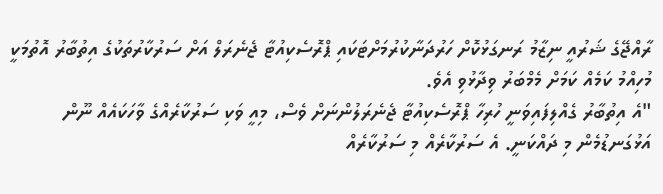ރާއްޖޭގެ ޝަރުއީ ނިޒާމު ރަނގަޅުކޮށް ހަރުދަނާކުރުމަށްޓަކައި ޕްރޮސެކިއުޓާ ޖެނެރަލް އަށް ސަރުކާރުތަކުގެ އިތުބާރު އޮތުމަކީ މުހިއްމު ކަމެއް ކަމަށް މެމްބަރު ވިދާޅުވި އެވެ.
"އެ އިތުބާރު ގެއްލިފައިވަނީ ހުރިހާ ޕްރޮސެކިއުޓާ ޖެނެރަލުންނަށް ވެސް، މިއީ ވަކި ސަރުކާރެއްގެ ވާހަކައެއް ނޫން އަޅުގަނޑުމެން މި ދައްކަނީ. އެ ސަރުކާރެއް މި ސަރުކާރެއް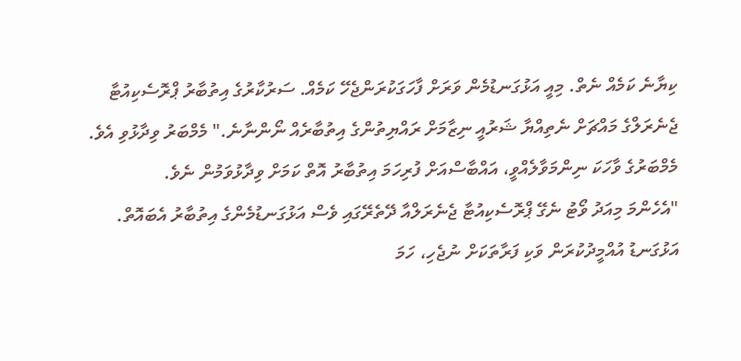ކިޔާނެ ކަމެއް ނެތް. މިއީ އަޅުގަނޑުމެން ވަރަށް ފާހަގަކުރަންޖެހޭ ކަމެއް. ސަރުކާރުގެ އިތުބާރު ޕްރޮސެކިއުޓާ ޖެނެރަލްގެ މައްޗަށް ނެތިއްޔާ ޝަރުއީ ނިޒާމަށް ރައްޔިތުންގެ އިތުބާރެއް ނޯންނާނެ." މެމްބަރު ވިދާޅުވި އެވެ.
މެމްބަރުގެ ވާހަކަ ނިންމަވާލެއްވީ، އައްބާސްއަށް ފުރިހަމަ އިތުބާރު އޮތް ކަމަށް ވިދާޅުވަމުން ނެވެ.
"އެހެންމަ މިއަދު ވޯޓު ނެގޭ ޕްރޮސެކިއުޓާ ޖެނެރަލްއާ ދޭތެރޭގައި ވެސް އަޅުގަނޑުމެންގެ އިތުބާރު އެބައޮތް. އަޅުގަނޑު އުއްމީދުކުރަން ވަކި ފަރާތަކަށް ނުޖެހި، ހަމަ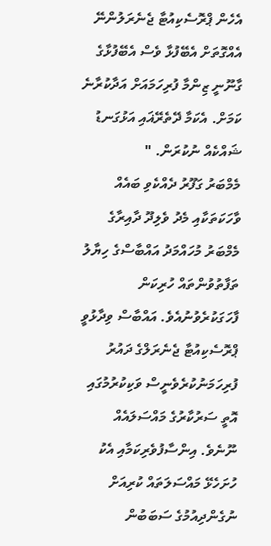އެހެން ޕްރޮސެކިއުޓާ ޖެނެރަލުންނޭ އެއްގޮތަށް އެބޭފުޅާ ވެސް އެބޭފުޅާގެ ގާނޫނީ ޒިންމާ ފުރިހަމައަށް އަދާކުރާނެ ކަމަށް. އެކަމާ ދޭތެރޭޣައި އަޅުގަނޑު ޝައްކެއް ނުކުރަން. "
މެމްބަރު ގަފޫރު ދެއްކެވި ބައެއް ވާހަކަތަކާއި މެދު ވެލިދޫ ދާއިރާގެ މެމްބަރު މުހައްމަދު އައްބާސްގެ ހިޔާލު ތަފާތުވުންތައް ހުރިކަން ފާހަގަކުރެވުނުއެވެ. އައްބާސް ވިދާޅުވީ ޕްރޮސެކިއުޓާ ޖެނެރަލްގެ ދައުރު ފުރިހަމަނުކުރެވެނީސް ވަކިކުރުމުގައި އޮތީ ސަރުކާރުގެ މައްސަލައެއް ނޫނެވެ. އިންސާފުވެރިކަމާއި އެކު ހުށަހެޅޭ މައްސަލަތައް ކުރިއަށް ނުގެންދިއުމުގެ ސަބަބުން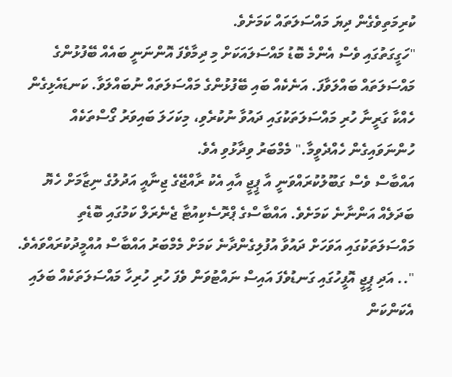ކުރިމަތިވެގެން ދިޔަ މައްސަލަތައް ކަމަށެވެ.
"ހަގީގަތުގައި ވެސް އެންމެ ބޮޑު މައްސަލައަކަށް މި ދިމާވެފަ އޮންނަނީ ބައެއް ބޭފުޅުންގެ މައްސަލަތައް ބައްލަވާފަ. އަނެކެއް ބައި ބޭފުޅުންގެ މައްސަލަތައް ނުބައްލަވާ. ކަނޑައެޅިގެން ހެއްކާ ގަރީނާ ހުރި މައްސަލަތަކުގައި ދައުވާ ނުކުރެވި، މިކަހަލަ ބައިވަރު ގޯސްތަކެއް ހުންނަވައިގެން ހެއްދެވީމާ." މެމްބަރު ވިދާޅުވި އެވެ.
އައްބާސް ވެސް ގަބޫލުކުރައްވަނީ އާ ޕީޖީ އާއި އެކު ރާއްޖޭގެ ޖިނާއީ އަދުލުގެ ނިޒާމަށް ހެޔޮ ބަދަލެއް އަންނާނެ ކަމަށެވެ. އައްބާސްގެ ޕްރޮސެކިއުޓާ ޖެނެރަލް ކަމުގައި ބޮޑެތި މައްސަލަތަކުގައި އަވަހަށް ދައުވާ އުފުލިގެންދާނެ ކަމަށް މެމްބަރު އައްބާސް އުއްމީދުކުރައްވައެވެ.
".. އަދި ޕީޖީ އޮފީހުގައި ގަނޑުވެފަ އައިސް ނައްޓުވަން ވެފަ ހުރި ހުރިހާ މައްސަލަތަކެއް ބަލައި އެކަންކަން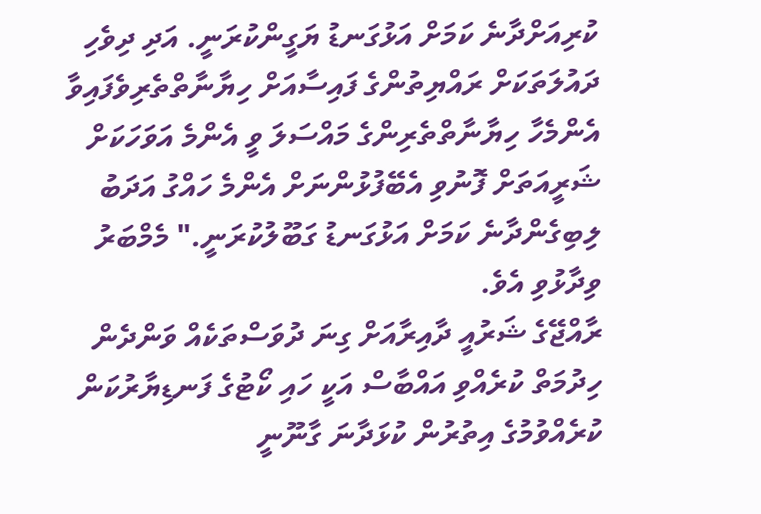ކުރިއަށްދާނެ ކަމަށް އަޅުގަނޑު ޔަގީންކުރަނީ. އަދި ދިވެހި ދައުލަތަކަށް ރައްޔިތުންގެ ފައިސާއަށް ހިޔާނާތްތެރިވެފައިވާ އެންމެހާ ހިޔާނާތްތެރިންގެ މައްސަލަ ވީ އެންމެ އަވަހަކަށް ޝަރީއަތަށް ފޮނުވި އެބޭފުޅުންނަށް އެންމެ ހައްގު އަދަބު ލިބިގެންދާނެ ކަމަށް އަޅުގަނޑު ގަބޫލުކުރަނީ." މެމްބަރު ވިދާޅުވި އެވެ.
ރާއްޖޭގެ ޝަރުއީ ދާއިރާއަށް ގިނަ ދުވަސްތަކެއް ވަންދެން ހިދުމަތް ކުރެއްވި އައްބާސް އަކީ ހައި ކޯޓުގެ ފަނޑިޔާރުކަން ކުރެއްވުމުގެ އިތުރުން ކުޅަދާނަ ގާނޫނީ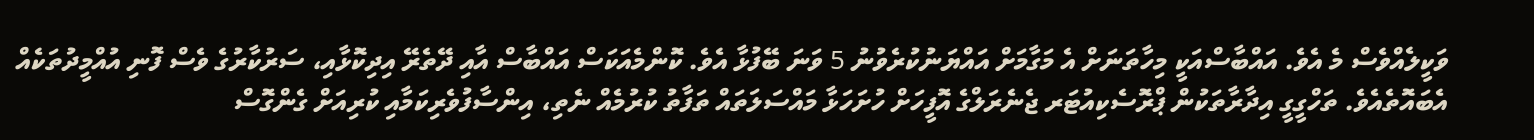ވަކީލެއްވެސް މެ އެވެ. އައްބާސްއަކީ މިހާތަނަށް އެ މަގާމަށް އައްޔަނުކުރެވުނު 5 ވަނަ ބޭފުޅާ އެވެ. ކޮންމެއަކަސް އައްބާސް އާއި ދޭތެރޭ އިދިކޮޅާއި، ސަރުކާރުގެ ވެސް ފޮނި އުއްމީދުތަކެއް އެބައޮތެއެވެ. ތަހްގީގީ އިދާރާތަކުން ޕްރޮސެކިއުޓަރ ޖެނެރަލްގެ އޮފީހަށް ހުށަހަޅާ މައްސަލަތައް ތަފާތު ކުރުމެއް ނެތި، އިންސާފުވެރިކަމާއި ކުރިއަށް ގެންގޮސް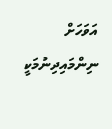އަވަހަށް ނިންމައިދިނުމަކީ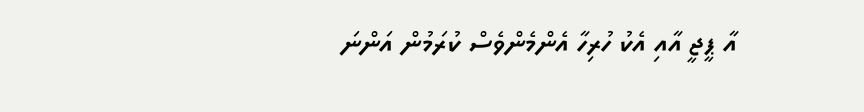އާ ޕީޖީ އާއި އެކު ހުރިހާ އެންމެންވެސް ކުރަމުން އަންނަ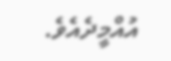އުއްމީދެއެވެ.